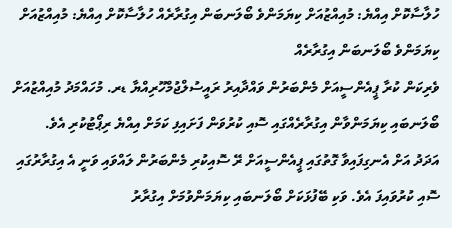ހުލާސާކޮށް އިއްޔެ: މުއިއްޒުއަށް ކިޔަމަންވެ ބޯލަނބަން އިގުރާރެއް ހުލާސާކޮށް އިއްޔެ: މުއިއްޒުއަށް ކިޔަމަންވެ ބޯލަނބަން އިގުރާރެއް
ވެރިކަން ކުރާ ޕީއެންސީއަށް މެންބަރުން ވައްދާއިރު ރައީސުލްޖުމްހޫރިއްޔާ ޑރ. މުހައްމަދު މުއިއްޒުއަށް ބޯލަނބައި ކިޔަމަންވާން އިގުރާރެއްގައި ސޮއި ކުރުވަން ފަށައިފި ކަމަށް އިއްޔެ ރިޕޯޓުކުރި އެވެ.
އަދަދު އަށް އެނގިފައިވާ ގޮތުގައި ޕީއެންސީއަށް ރޭ ސޮއިކުރި މެންބަރުން ލައްވައި ވަނީ އެ އިގުރާރުގައި ސޮއި ކުރުވައިފަ އެވެ. ވަކި ބޭފުޅަކަށް ބޯލަނބައި ކިޔަމަންވުމަށް އިގުރާރު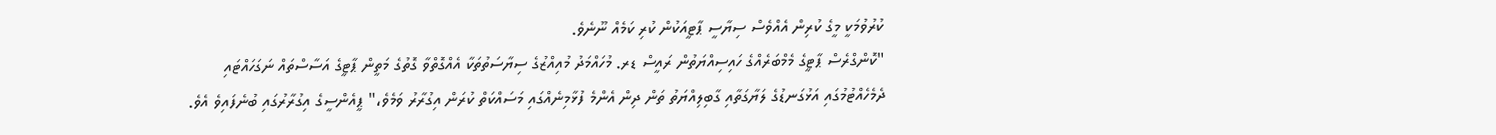ކުރުވުމަކީ މީގެ ކުރިން އެއްވެސް ސިޔާސީ ޕާޓީއަކުން ކުރި ކަމެއް ނޫނެވެ.
"ކޮންގްރެސް ޕާޓީގެ މެމްބަރެއްގެ ހައިސިއްޔަތުން ރައީސް ޑރ. މުހައްމަދު މުއިއްޒުގެ ސިޔާސަތުތަކާ އެއްގޮތްވާ ގޮތުގެ މަތީން ޕާޓީގެ އަސާސްތައް ނަގަހައްޓައި ދެމެހެއްޓުމުގައި އަޅުގަނޑުގެ ލަޔާގަތާއި ގާބިލިއްޔަތު ތަން ދިން އެންމެ ފުޅާމިނެއްގައި މަސައްކަތް ކުރަން އިގުރާރު ވަމެވެ،" ޕީއެންސީގެ އިގުރާރުގައި ބުނެފައިވެ އެވެ.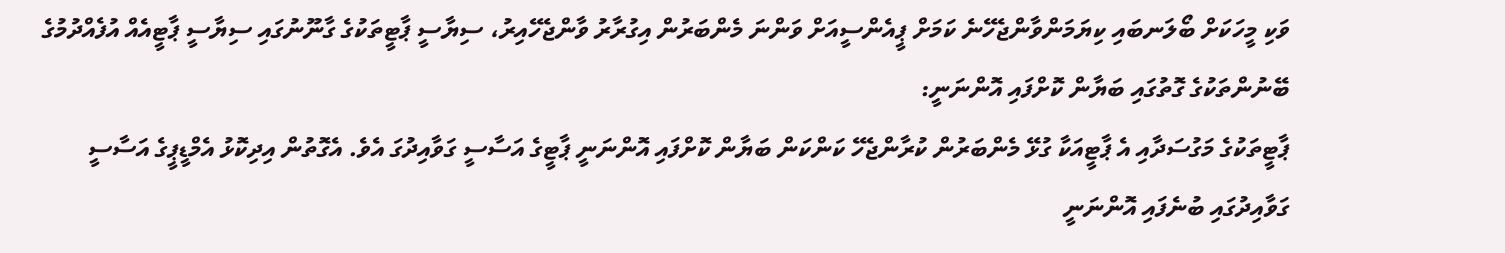ވަކި މީހަކަށް ބޯލަނބައި ކިޔަމަންވާންޖެހޭނެ ކަމަށް ޕީއެންސީއަށް ވަންނަ މެންބަރުން އިގުރާރު ވާންޖެހޭއިރު، ސިޔާސީ ޕާޓީތަކުގެ ގާނޫނުގައި ސިޔާސީ ޕާޓީއެއް އުފެއްދުމުގެ ބޭނުންތަކުގެ ގޮތުގައި ބަޔާން ކޮށްފައި އޮންނަނީ:
ޕާޓީތަކުގެ މަގުސަދާއި އެ ޕާޓީއަކާ ގުޅޭ މެންބަރުން ކުރާންޖެހޭ ކަންކަން ބަޔާން ކޮށްފައި އޮންނަނީ ޕާޓީގެ އަސާސީ ގަވާއިދުގަ އެވެ. އެގޮތުން އިދިކޮޅު އެމްޑީޕީގެ އަސާސީ ގަވާއިދުގައި ބުނެފައި އޮންނަނީ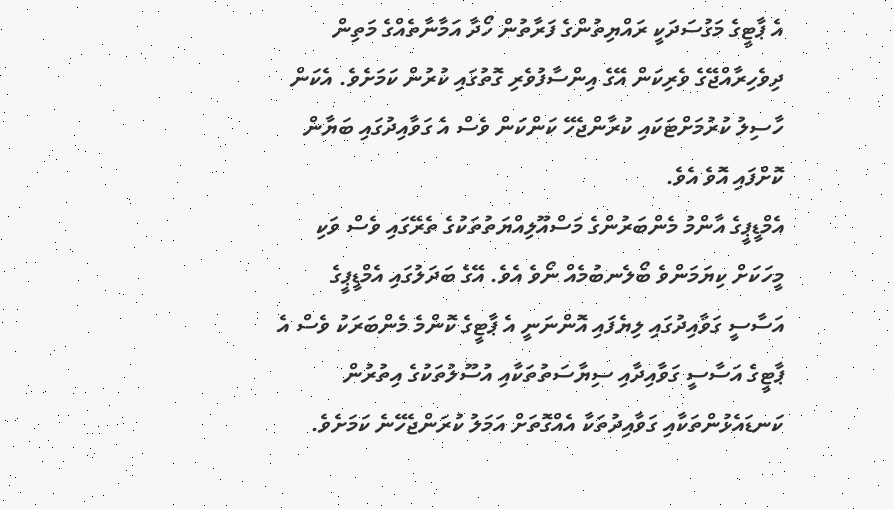އެ ޕާޓީގެ މަގުސަދަކީ ރައްޔިތުންގެ ފަރާތުން ހޯދާ އަމާނާތެއްގެ މަތިން ދިވެހިރާއްޖޭގެ ވެރިކަން އޭގެ އިންސާފުވެރި ގޮތުގައި ކުރުން ކަމަށެވެ. އެކަން ހާސިލު ކުރުމަށްޓަކައި ކުރާންޖެހޭ ކަންކަން ވެސް އެ ގަވާއިދުގައި ބަޔާން ކޮށްފައި އޮވެ އެވެ.
އެމްޑީޕީގެ އާންމު މެންބަރުންގެ މަސްއޫލިއްޔަތުތަކުގެ ތެރޭގައި ވެސް ވަކި މީހަކަށް ކިޔަމަންވެ ބޯލެނބުމެއް ނޯވެ އެވެ. އޭގެ ބަދަލުގައި އެމްޑީޕީގެ އަސާސީ ގަވާއިދުގައި ލިޔެފައި އޮންނަނީ އެ ޕާޓީގެ ކޮންމެ މެންބަރަކު ވެސް އެ ޕާޓީގެ އަސާސީ ގަވާއިދާއި ސިޔާސަތުތަކާއި އުސޫލުތަކުގެ އިތުރުން ކަނޑައެޅުންތަކާއި ގަވާއިދުތަކާ އެއްގޮތަށް އަމަލު ކުރަންޖެހޭނެ ކަމަށެވެ.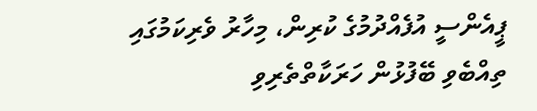ޕީއެންސީ އުފެއްދުމުގެ ކުރިން، މިހާރު ވެރިކަމުގައި ތިއްބެވި ބޭފުޅުން ހަރަކާތްތެރިވި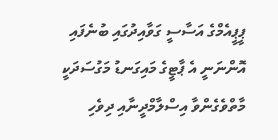ޕީޕީއެމްގެ އަސާސީ ގަވާއިދުގައި ބުނެފައި އޮންނަނީ އެ ޕާޓީގެ މައިގަނޑު މަގުސަދަކީ މާތްވެގެންވާ އިސްލާމްދީނާއި ދިވެހި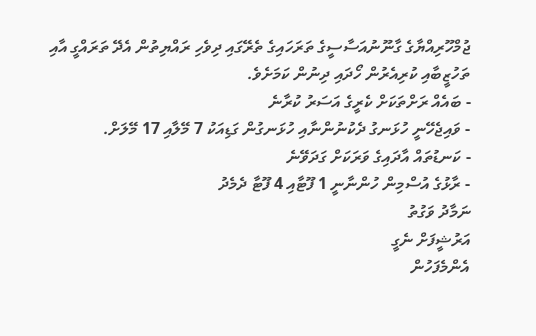ޖުމްހޫރިއްޔާގެ ގާނޫނުއަސާސީގެ ތަރަހައިގެ ތެރޭގައި ދިވެހި ރައްޔިތުން އެދޭ ތަރައްގީ އާއި ތަހުޒީބާއި ކުރިއެރުން ހޯދައި ދިނުން ކަމަށެވެ.
- ބައެއް ރަށްތަކަށް ކެރީގެ އަސަރު ކުރާނެ
- ވައިޖެހޭނީ ހުޅަނގު ދެކުނުންނާއި ހުޅަނގުން ގަޑިއަކު 7 މޭލާއި 17 މޭލަށް.
- ކަނޑުތައް އާދައިގެ ވަރަކަށް ގަދަވޭނެ
- ރާޅުގެ އުސްމިން ހުންނާނީ 1 ފޫޓާއި 4 ފޫޓާ ދެމެދު
ނަމާދު ވަގުތު
އަރުޝީފަށް ނެގީ
އެންމެފަހުން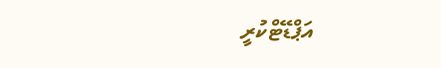އަޕްޑޭޓްކުރީ